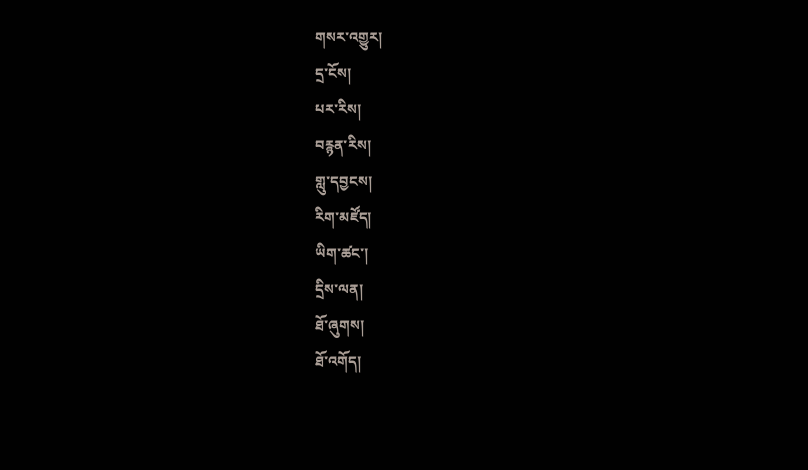གསར་འགྱུར།
དྲ་ངོས།
པར་རིས།
བརྙན་རིས།
གླུ་དབྱངས།
རིག་མཛོད།
ཡིག་ཚང་།
དྲིས་ལན།
ཐོ་ཞུགས།
ཐོ་འགོད།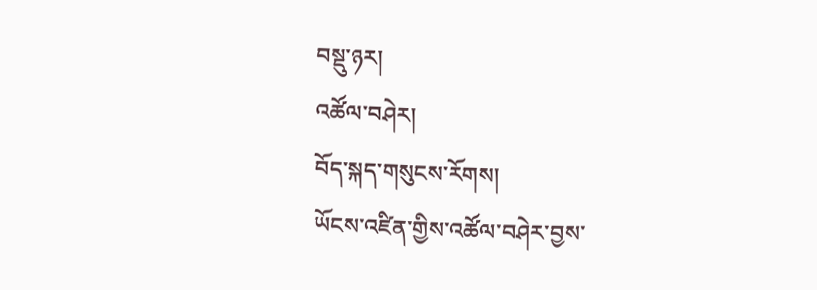བསྡུ་ཉར།
འཚོལ་བཤེར།
བོད་སྐད་གསུངས་རོགས།
ཡོངས་འཛིན་གྱིས་འཚོལ་བཤེར་བྱས་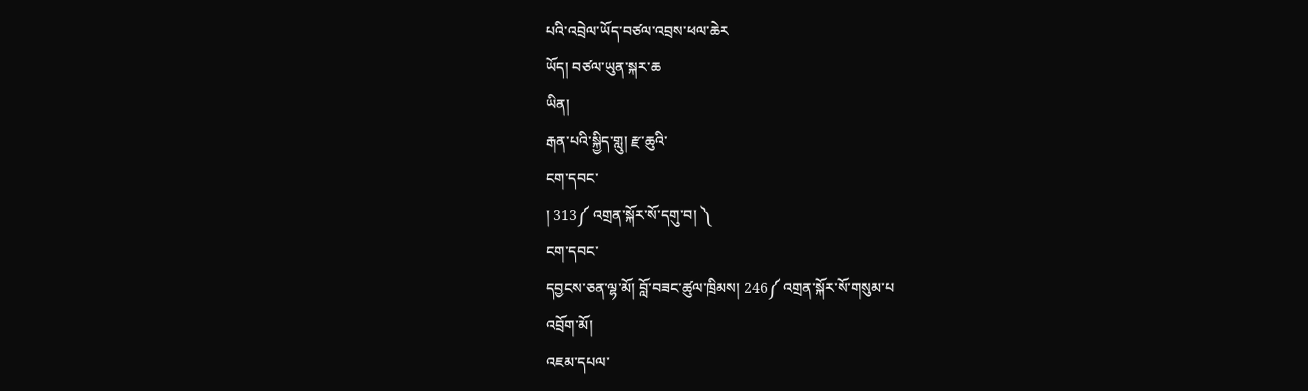པའི་འབྲེལ་ཡོད་བཙལ་འབྲས་ཕལ་ཆེར
ཡོད། བཙལ་ཡུན་སྐར་ཆ
ཡིན།
རྒན་པའི་སྐྱིད་གླུ། རྫ་ཆུའི་
ངག་དབང་
། 313༼ འགྲན་སྐོར་སོ་དགུ་བ། ༽
ངག་དབང་
དབྱངས་ཅན་ལྷ་མོ། བློ་བཟང་ཚུལ་ཁྲིམས། 246༼ འགྲན་སྐོར་སོ་གསུམ་པ
འབྲོག་མོ།
འཇམ་དཔལ་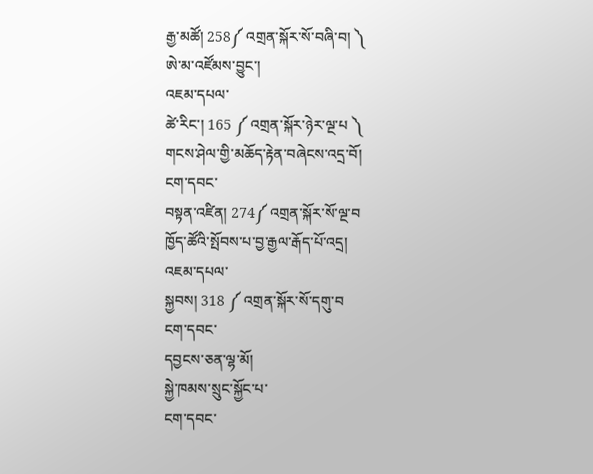རྒྱ་མཚོ། 258༼ འགྲན་སྐོར་སོ་བཞི་བ། ༽
ཨེ་མ་འཛོམས་བྱུང་།
འཇམ་དཔལ་
ཚེ་རིང་། 165 ༼ འགྲན་སྐོར་ཉེར་ལྔ་པ ༽
གངས་ཤེལ་གྱི་མཆོད་རྟེན་བཞེངས་འདྲ་བོ།
ངག་དབང་
བསྟན་འཛིན། 274༼ འགྲན་སྐོར་སོ་ལྔ་བ
ཁྱོད་ཚོའི་སྤོབས་པ་བྱ་རྒྱལ་རྒོད་པོ་འདྲ།
འཇམ་དཔལ་
སྐྱབས། 318 ༼ འགྲན་སྐོར་སོ་དགུ་བ
ངག་དབང་
དབྱངས་ཅན་ལྷ་མོ།
སྐྱེ་ཁམས་སྲུང་སྐྱོང་པ་
ངག་དབང་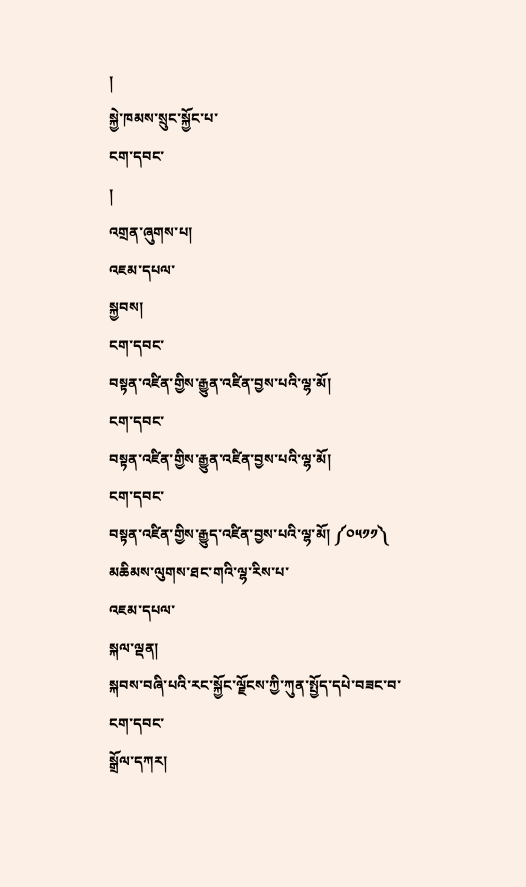།
སྐྱེ་ཁམས་སྲུང་སྐྱོང་པ་
ངག་དབང་
།
འགྲན་ཞུགས་པ།
འཇམ་དཔལ་
སྐྱབས།
ངག་དབང་
བསྟན་འཛིན་གྱིས་རྒྱུན་འཛིན་བྱས་པའི་ལྷ་མོ།
ངག་དབང་
བསྟན་འཛིན་གྱིས་རྒྱུན་འཛིན་བྱས་པའི་ལྷ་མོ།
ངག་དབང་
བསྟན་འཛིན་གྱིས་རྒྱུད་འཛིན་བྱས་པའི་ལྷ་མོ། ༼༠༥༡༡༽
མཆིམས་ལུགས་ཐང་གའི་ལྷ་རིས་པ་
འཇམ་དཔལ་
སྐལ་ལྡན།
སྐབས་བཞི་པའི་རང་སྐྱོང་ལྗོངས་ཀྱི་ཀུན་སྤྱོད་དཔེ་བཟང་བ་
ངག་དབང་
སྒྲོལ་དཀར།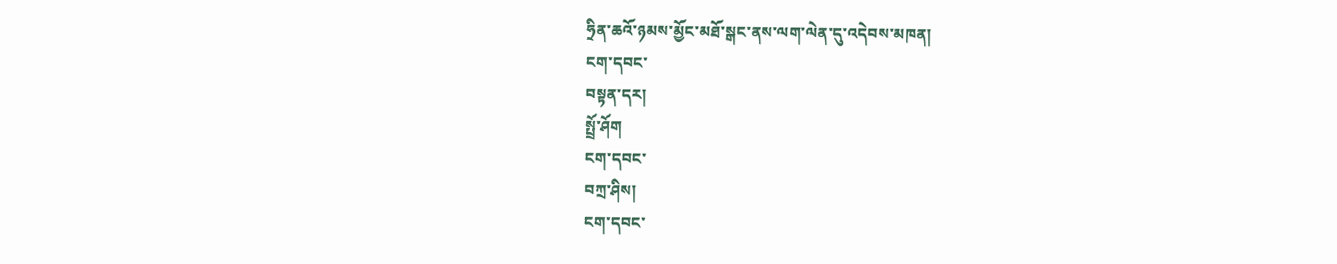ཧྲིན་ཆའོ་ཉམས་མྱོང་མཐོ་སྒང་ནས་ལག་ལེན་དུ་འདེབས་མཁན།
ངག་དབང་
བསྟན་དར།
སྤྲོ་ཤོག
ངག་དབང་
བཀྲ་ཤིས།
ངག་དབང་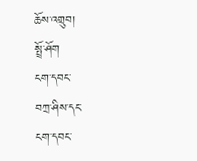ཆོས་འགྲུབ།
སྤྲོ་ཤོག
ངག་དབང་
བཀྲ་ཤིས་དང་
ངག་དབང་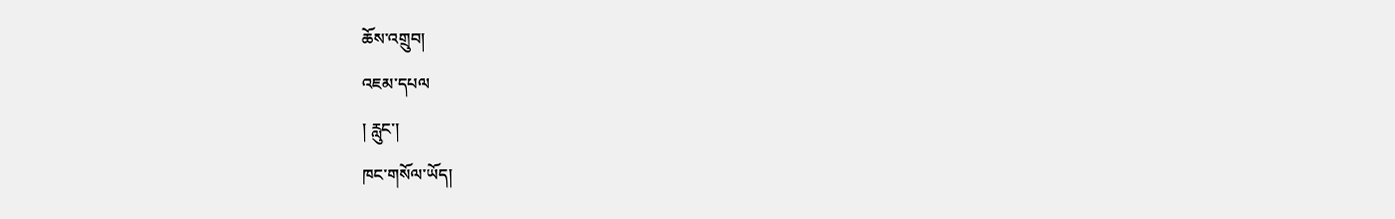ཆོས་འགྲུབ།
འཇམ་དཔལ
། རླུང་།
ཁང་གསོལ་ཡོད།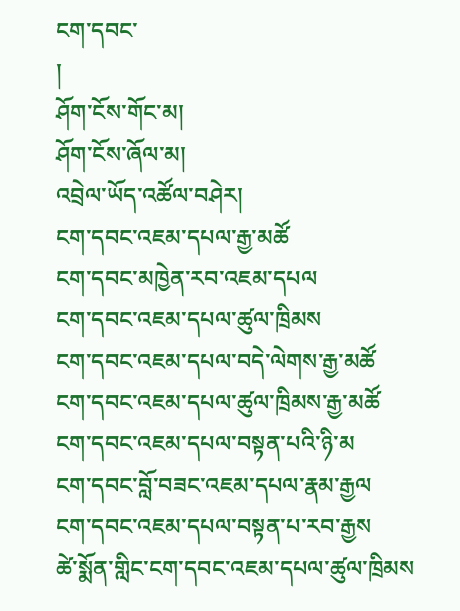ངག་དབང་
།
ཤོག་ངོས་གོང་མ།
ཤོག་ངོས་ཞོལ་མ།
འབྲེལ་ཡོད་འཚོལ་བཤེར།
ངག་དབང་འཇམ་དཔལ་རྒྱ་མཚོ
ངག་དབང་མཁྱེན་རབ་འཇམ་དཔལ
ངག་དབང་འཇམ་དཔལ་ཚུལ་ཁྲིམས
ངག་དབང་འཇམ་དཔལ་བདེ་ལེགས་རྒྱ་མཚོ
ངག་དབང་འཇམ་དཔལ་ཚུལ་ཁྲིམས་རྒྱ་མཚོ
ངག་དབང་འཇམ་དཔལ་བསྟན་པའི་ཉི་མ
ངག་དབང་བློ་བཟང་འཇམ་དཔལ་རྣམ་རྒྱལ
ངག་དབང་འཇམ་དཔལ་བསྟན་པ་རབ་རྒྱས
ཚེ་སྨོན་གླིང་ངག་དབང་འཇམ་དཔལ་ཚུལ་ཁྲིམས